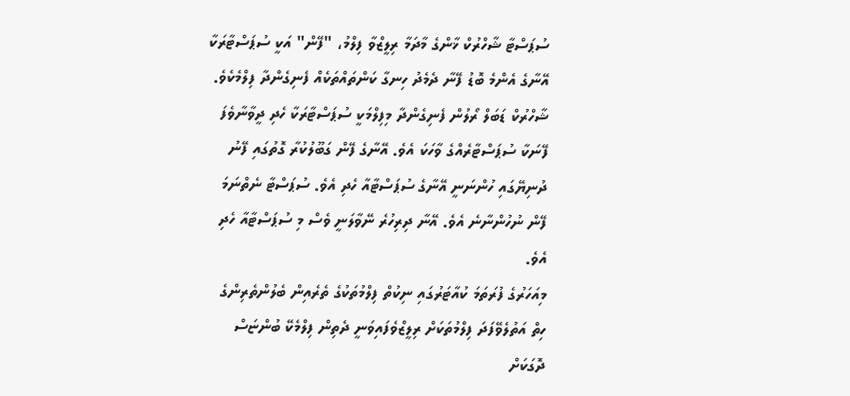ސުޕަސްޓާ ޝާހްރުކް ޚާންގެ މާދަމާ ރިލީޒްވާ ފިލްމު، "ފޭން" އަކީ ސުޕަސްޓާރަކާ އޭނާގެ އެންމެ ބޮޑު ފޭނާ ދެމެދު ހިނގާ ކަންތައްތަކެއް ފެނިގެންދާ ފިލްމެކެވެ.
ޝާހްރުކް ޑަބަލް ރޯލުން ފެނިގެންދާ މިފިލްމަކީ ސުޕަސްޓާރަކާ ހެދި ދީވާނާވެފަ ފޭނަކާ ސުޕަސްޓާރެއްގެ ވާހަކަ އެވެ. އޭނާގެ ފޭން ގަބޫލުކުރާ ގޮތުގައި ފޭނު ދުނިޔޭގައި ހުންނަނީ އޭނާގެ ސުޕަސްޓާއާ ހެދި އެވެ. ސުޕަސްޓާ ނެތްނަމަ ފޭން ނުހުންނާނެ އެވެ. އޭނާ ދިރިހުރެ ނޭވާލަނީ ވެސް މި ސުޕަސްޓާއާ ހެދި އެވެ.
މިއަހަރުގެ ފުރަތަމަ ކުއާޓަރުގައި ނިކުތް ފިލްމުތަކުގެ ތެރެއިން ބެލުންތެރިންގެ ހިތް އަތުލެވޭފަދަ ފިލްމުތަކަށް ރިލީޒްވެފައިވަނީ ދެތިން ފިލްމެކޭ ބުންޏަސް ދޮގަކަށް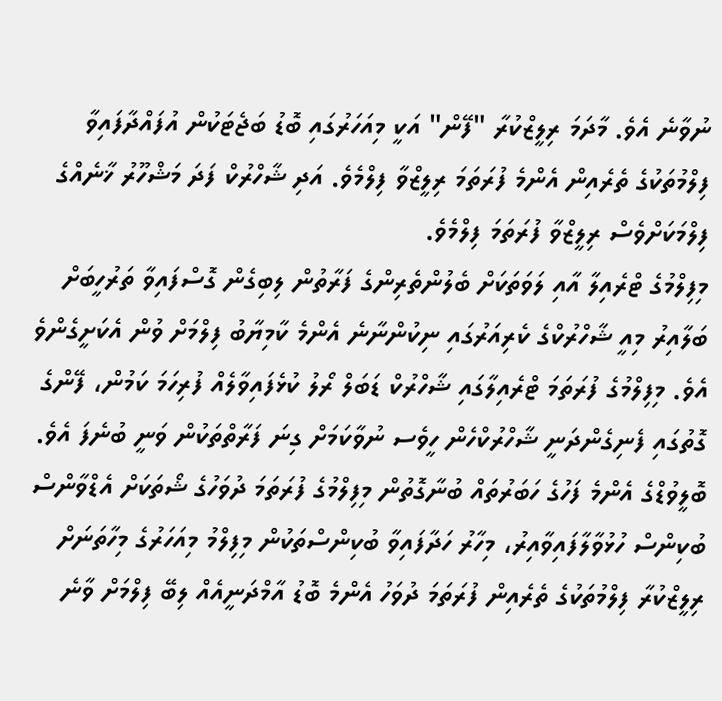ނުވާނެ އެވެ. މާދަމަ ރިލީޒްކުރާ "ފޭން" އަކީ މިއަހަރުގައި ބޮޑު ބަޖެޓަކުން އުފައްދާފައިވާ ފިލްމުތަކުގެ ތެރެއިން އެންމެ ފުރަތަމަ ރިލީޒްވާ ފިލްމެވެ. އަދި ޝާހްރުކް ފަދަ މަޝްހޫރު ޚާނެއްގެ ފިލްމަކަށްވެސް ރިލީޒްވާ ފުރަތަމަ ފިލްމެވެ.
މިފިލްމުގެ ޓްރެއިލާ އާއި ލަވަތަކަށް ބެލުންތެރިންގެ ފަރާތުން ލިބިގެން ގޮސްފައިވާ ތަރުހީބަށް ބަލާއިރު މިއީ ޝާހްރުކްގެ ކެރިއަރުގައި ނިކުންނާނެ އެންމެ ކާމިޔާބު ފިލްމަށް ވުން އެކަށީގެންވެ އެވެ. މިފިލްމުގެ ފުރަތަމަ ޓްރެއިލާގައި ޝާހްރުކް ޑަބަލް ރޯލު ކުޅެފައިވާލެއް ފުރިހަމަ ކަމުން، ފޭންގެ ގޮތުގައި ފެނިގެންދަނީ ޝާހްރުކްހެން ހީވެސ ނުވާކަމަށް ގިނަ ފަރާތްތަކުން ވަނީ ބުނެފަ އެވެ.
ބޮލީވުޑްގެ އެންމެ ފަހުގެ ހަބަރުތައް ބުނާގޮތުން މިފިލްމުގެ ފުރަތަމަ ދުވަހުގެ ޝޯތަކަށް އެޑްވާންސް ބުކިންސް ހުޅުވާލާފައިވާއިރު، މިހާރު ހަދާފައިވާ ބުކިންސްތަކުން މިފިލްމު މިއަހަރުގެ މިހާތަނަށް ރިލީޒްކުރާ ފިލްމުތަކުގެ ތެރެއިން ފުރަތަމަ ދުވަހު އެންމެ ބޮޑު އާމްދަނީއެއް ލިބޭ ފިލްމަށް ވާނެ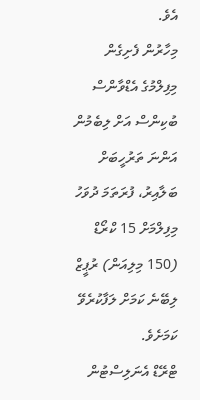އެވެ.
މިހާރުން ފެށިގެން މިފިލްމުގެ އެޑްވާންސް ބުކިންސް އަށް ލިބެމުން އަންނަ ތަރުހީބަށް ބަލާއިރު، ފުރަތަމަ ދުވަހު މިފިލްމަށް 15 ކްރޯޑް (150 މިލިއަން) ރުޕީޒް ލިބޭނެ ކަމަށް ލަފާކުރެވޭ ކަމަށެވެ.
ޓްރޭޑް އެނަލިސްޓުން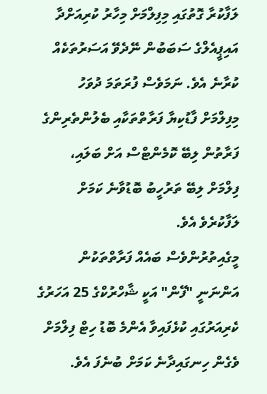ލަފާކުރާ ގޮތުގައި މިފިލްމަށް މިހާރު ކުރިއަށްދާ އައިޕީއެލްގެ ސަބަބުން ނޭދެވޭ އަސަރުތަކެއް ކުރާނެ އެވެ. ނަމަވެސް ފުރަތަމަ ދުވަހު މިފިލްމަށް ފާޑުކިޔާ ފަރާތްތަކާއި ބެލުންތެރިންގެ ފަރާތުން ލިބޭ ކޮމެންޓްސް އަށް ބަލައި، ފިލްމަށް ލިބޭ ތަރުހީބު ބޮޑުވާނެ ކަމަށް ލަފާކުރެވެ އެވެ.
މީގެއިތުރުންވެސް ބައެއް ފަރާތްތަކުން އަންނަނީ "ފޭން" އަކީ ޝާހްރުކްގެ 25 އަހަރުގެ ކެރިއަރުގައި ކުޅެފައިވާ އެންމެ ބޮޑު ހިޓް ފިލްމަށް ވެގެން ހިނގައިދާނެ ކަމަށް ބުނެފަ އެވެ.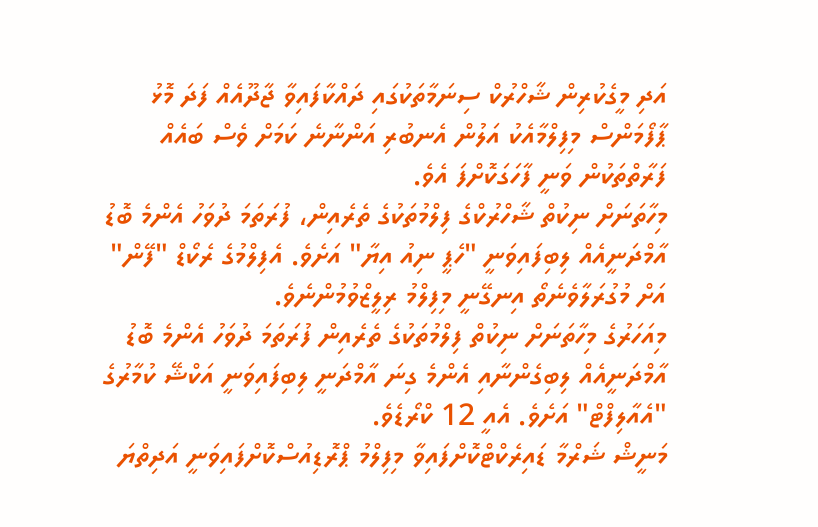އަދި މީގެކުރިން ޝާހްރުކް ސިނަމާތަކުގައި ދައްކާފައިވާ ޖާދޫއެއް ފަދަ މޮޅު ޕާފޯމަންސް މިފިލްމާއެކު އަލުން އެނބުރި އަންނާނެ ކަމަށް ވެސް ބައެއް ފަރާތްތަކުން ވަނީ ފާހަގަކޮށްފަ އެވެ.
މިހާތަނަށް ނިކުތް ޝާހްރުކްގެ ފިލްމުތަކުގެ ތެރެއިން، ފުރަތަމަ ދުވަހު އެންމެ ބޮޑު އާމްދަނީއެއް ލިބިފައިވަނީ "ހެޕީ ނިއު އިޔާ" އަށެވެ. އެފިލްމުގެ ރެކޯޑް "ފޭން" އަށް މުގުރަލާވެނެތޯ އިނގޭނީ މިފިލްމު ރިލީޒްވުމުންނެވެ.
މިއަހަރުގެ މިހާތަނަށް ނިކުތް ފިލްމުތަކުގެ ތެރެއިން ފުރަތަމަ ދުވަހު އެންމެ ބޮޑު އާމްދަނީއެއް ލިބިގެންނާއި އެންމެ ގިނަ އާމްދަނީ ލިބިފައިވަނީ އަކްޝޭ ކުމާރުގެ "އެއާލިފްޓް" އަށެވެ. އެއީ 12 ކްރޯޑެވެ.
މަނީޝް ޝަރްމާ ޑައިރެކްޓްކޮށްފައިވާ މިފިލްމު ޕްރޮޑިއުސްކޮށްފައިވަނީ އަދިތްޔަ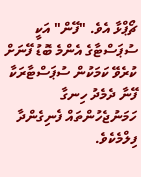ޗޯޕްޅާ އެވެ. "ފޭން" އަކީ ސުޕަސްޓާގެ އެންމެ ބޮޑު ފޭނަށް ކުރެވޭ ކަމަކުން ސުޕަސްޓާރަކާ ފޭނާ ދެމެދު ހިނގާ ހަމަނުޖެހުންތައް ފެނިގެންދާ ފިލްމެކެވެ.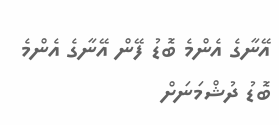އޭނާގެ އެންމެ ބޮޑު ފޭން އޭނާގެ އެންމެ ބޮޑު ދުޝްމަނަށް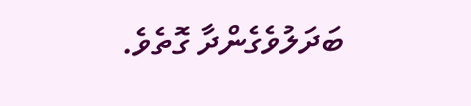ބަދަލުވެގެންދާ ގޮތެވެ.